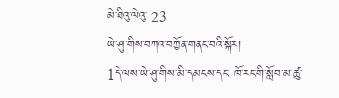མེ་ཐིའུ་ལེའུ་ 23
ཡེ་ཤུ་གིས་བཀའ་བཀྱོན་གནང་བའི་སྐོར།
1དེ་ལས་ཡེ་ཤུ་གིས་མི་དམངས་དང་ ཁོ་རང་གི་སློབ་མ་ཚུ་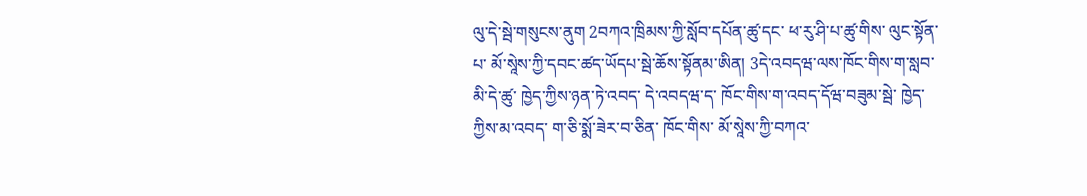ལུ་དེ་སྦེ་གསུངས་ནུག 2བཀའ་ཁྲིམས་ཀྱི་སློབ་དཔོན་ཚུ་དང་ ཕ་རུ་ཤི་པ་ཚུ་གིས་ ལུང་སྟོན་པ་ མོ་སཱེས་ཀྱི་དབང་ཚད་ཡོདཔ་སྦེ་ཆོས་སྟོནམ་ཨིན། 3དེ་འབདཝ་ལས་ཁོང་གིས་ག་སླབ་མི་དེ་ཚུ་ ཁྱེད་ཀྱིས་ཉན་ཏེ་འབད་ དེ་འབདཝ་ད་ ཁོང་གིས་ག་འབད་དོཝ་བཟུམ་སྦེ་ ཁྱེད་ཀྱིས་མ་འབད་ ག་ཅི་སྨོ་ཟེར་བ་ཅིན་ ཁོང་གིས་ མོ་སཱེས་ཀྱི་བཀའ་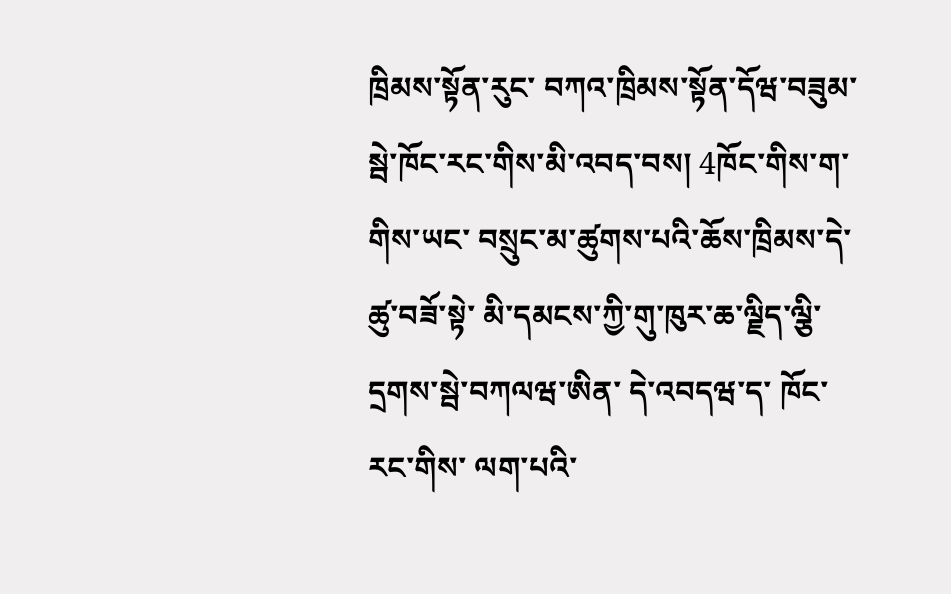ཁྲིམས་སྟོན་རུང་ བཀའ་ཁྲིམས་སྟོན་དོཝ་བཟུམ་སྦེ་ཁོང་རང་གིས་མི་འབད་བས། 4ཁོང་གིས་ག་གིས་ཡང་ བསྲུང་མ་ཚུགས་པའི་ཆོས་ཁྲིམས་དེ་ཚུ་བཟོ་སྟེ་ མི་དམངས་ཀྱི་གུ་ཁུར་ཆ་ལྗིད་ལྕི་དྲགས་སྦེ་བཀལཝ་ཨིན་ དེ་འབདཝ་ད་ ཁོང་རང་གིས་ ལག་པའི་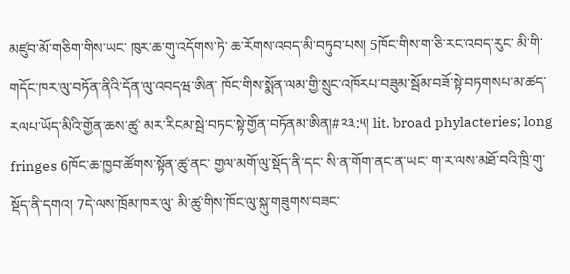མཛུབ་མོ་གཅིག་གིས་ཡང་ ཁུར་ཆ་གུ་འདོགས་ཏེ་ ཆ་རོགས་འབད་མི་བཏུབ་པས། 5ཁོང་གིས་ག་ཅི་རང་འབད་རུང་ མི་གི་གདོང་ཁར་ལུ་བཏོན་ནིའི་དོན་ལུ་འབདཝ་ཨིན་ ཁོང་གིས་སྨོན་ལམ་གྱི་སྲུང་འཁོརཔ་བཟུམ་སྦོམ་བཟོ་སྟེ་བཏགསཔ་མ་ཚད་ རལཔ་ཡོད་མིའི་གྱོན་ཆས་ཚུ་ མར་རིངམ་སྦེ་བཏང་སྟེ་གྱོན་བཏོནམ་ཨིན།#༢༣:༥། lit. broad phylacteries; long fringes 6ཁོང་ཆ་ཁྱབ་ཚོགས་སྟོན་ཚུ་ནང་ གྱལ་མགོ་ལུ་སྡོད་ནི་དང་ སི་ན་གོག་ནང་ན་ཡང་ ག་ར་ལས་མཐོ་བའི་ཁྲི་གུ་སྡོད་ནི་དགའ། 7དེ་ལས་ཁྲོམ་ཁར་ལུ་ མི་ཚུ་གིས་ཁོང་ལུ་སྐུ་གཟུགས་བཟང་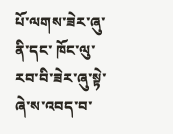པོ་ལགས་ཟེར་ཞུ་ནི་དང་ ཁོང་ལུ་ རབ་བི་ཟེར་ཞུ་སྟེ་ཞེ་ས་འབད་བ་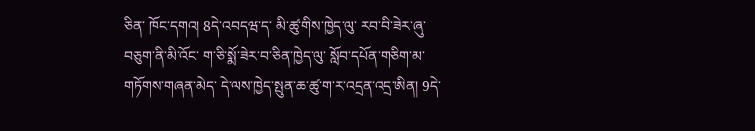ཅིན་ ཁོང་དགའ། 8དེ་འབདཝ་ད་ མི་ཚུ་གིས་ཁྱེད་ལུ་ རབ་བི་ཟེར་ཞུ་བཅུག་ནི་མི་འོང་ ག་ཅི་སྨོ་ཟེར་བ་ཅིན་ཁྱེད་ལུ་ སློབ་དཔོན་གཅིག་མ་གཏོགས་གཞན་མེད་ དེ་ལས་ཁྱེད་སྤུན་ཆ་ཚུ་ག་ར་འདྲན་འདྲ་ཨིན། 9དེ་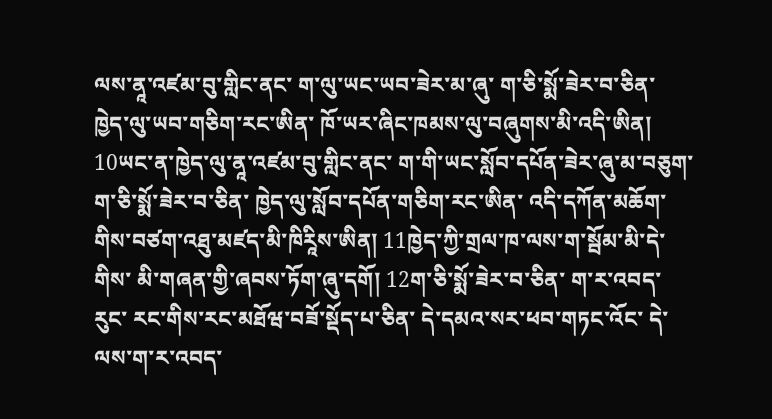ལས་ནཱ་འཛམ་བུ་གླིང་ནང་ ག་ལུ་ཡང་ཡབ་ཟེར་མ་ཞུ་ ག་ཅི་སྨོ་ཟེར་བ་ཅིན་ ཁྱེད་ལུ་ཡབ་གཅིག་རང་ཨིན་ ཁོ་ཡར་ཞིང་ཁམས་ལུ་བཞུགས་མི་འདི་ཨིན། 10ཡང་ན་ཁྱེད་ལུ་ནཱ་འཛམ་བུ་གླིང་ནང་ ག་གི་ཡང་སློབ་དཔོན་ཟེར་ཞུ་མ་བཅུག་ ག་ཅི་སྨོ་ཟེར་བ་ཅིན་ ཁྱེད་ལུ་སློབ་དཔོན་གཅིག་རང་ཨིན་ འདི་དཀོན་མཆོག་གིས་བཙག་འཐུ་མཛད་མི་ཁིརཱིས་ཨིན། 11ཁྱེད་ཀྱི་གྲལ་ཁ་ལས་ག་སྦོམ་མི་དེ་གིས་ མི་གཞན་གྱི་ཞབས་ཏོག་ཞུ་དགོ། 12ག་ཅི་སྨོ་ཟེར་བ་ཅིན་ ག་ར་འབད་རུང་ རང་གིས་རང་མཐོཝ་བཟོ་སྡོད་པ་ཅིན་ དེ་དམའ་སར་ཕབ་གཏང་འོང་ དེ་ལས་ག་ར་འབད་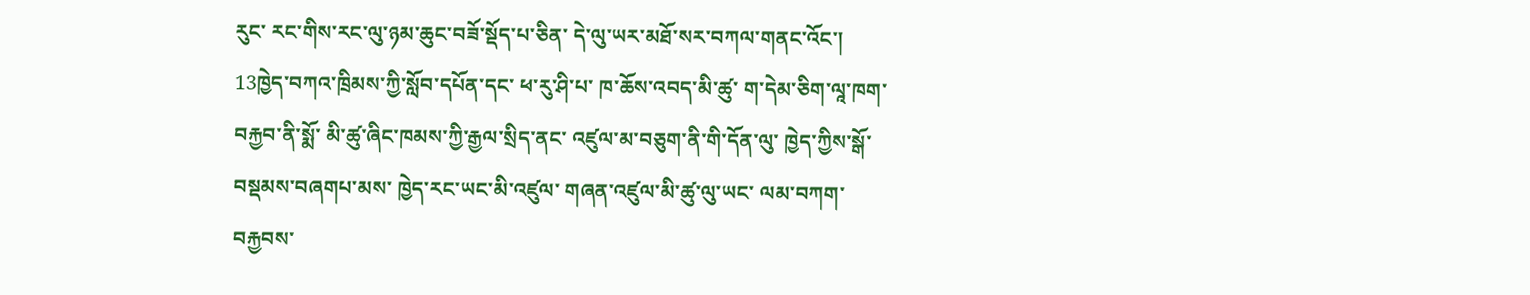རུང་ རང་གིས་རང་ལུ་ཉམ་ཆུང་བཟོ་སྡོད་པ་ཅིན་ དེ་ལུ་ཡར་མཐོ་སར་བཀལ་གནང་འོང་།
13ཁྱེད་བཀའ་ཁྲིམས་ཀྱི་སློབ་དཔོན་དང་ ཕ་རུ་ཤི་པ་ ཁ་ཆོས་འབད་མི་ཚུ་ ག་དེམ་ཅིག་ལཱ་ཁག་བརྐྱབ་ནི་སྨོ་ མི་ཚུ་ཞིང་ཁམས་ཀྱི་རྒྱལ་སྲིད་ནང་ འཛུལ་མ་བཅུག་ནི་གི་དོན་ལུ་ ཁྱེད་ཀྱིས་སྒོ་བསྡམས་བཞགཔ་མས་ ཁྱེད་རང་ཡང་མི་འཛུལ་ གཞན་འཛུལ་མི་ཚུ་ལུ་ཡང་ ལམ་བཀག་བརྐྱབས་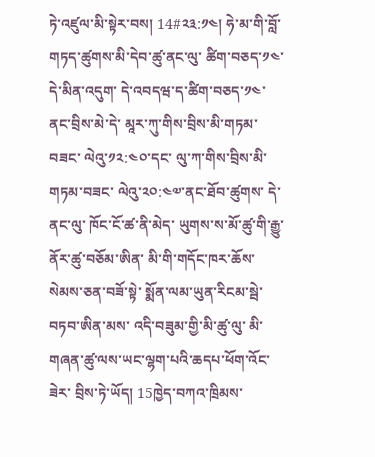ཏེ་འཛུལ་མི་སྟེར་བས། 14#༢༣:༡༤། ཧེ་མ་གི་བློ་གཏད་ཚུགས་མི་དེབ་ཚུ་ནང་ལུ་ ཚིག་བཅད་༡༤་དེ་མིན་འདུག་ དེ་འབདཝ་ད་ཚིག་བཅད་༡༤་ནང་བྲིས་མེ་དེ་ མཱར་ཀུ་གིས་བྲིས་མི་གཏམ་བཟང་ ལེའུ་༡༢:༤༠་དང་ ལུ་ཀ་གིས་བྲིས་མི་གཏམ་བཟང་ ལེའུ་༢༠:༤༧་ནང་ཐོབ་ཚུགས་ དེ་ནང་ལུ་ ཁོང་ངོ་ཚ་ནི་མེད་ ཡུགས་ས་མོ་ཚུ་གི་རྒྱུ་ནོར་ཚུ་བཅོམ་ཨིན་ མི་གི་གདོང་ཁར་ཆོས་སེམས་ཅན་བཟོ་སྟེ་ སྨོན་ལམ་ཡུན་རིངམ་སྦེ་བཏབ་ཨིན་མས་ འདི་བཟུམ་གྱི་མི་ཚུ་ལུ་ མི་གཞན་ཚུ་ལས་ཡང་ལྷག་པའི་ཆདཔ་ཕོག་འོང་ཟེར་ བྲིས་ཏེ་ཡོད། 15ཁྱེད་བཀའ་ཁྲིམས་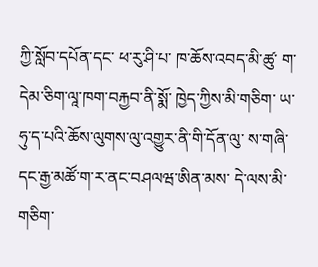ཀྱི་སློབ་དཔོན་དང་ ཕ་རུ་ཤི་པ་ ཁ་ཆོས་འབད་མི་ཚུ་ ག་དེམ་ཅིག་ལཱ་ཁག་བརྐྱབ་ནི་སྨོ་ ཁྱེད་ཀྱིས་མི་གཅིག་ ཡ་ཧུ་ད་པའི་ཆོས་ལུགས་ལུ་འགྱུར་ནི་གི་དོན་ལུ་ ས་གཞི་དང་རྒྱ་མཚོ་ག་ར་ནང་བཤལཝ་ཨིན་མས་ དེ་ལས་མི་གཅིག་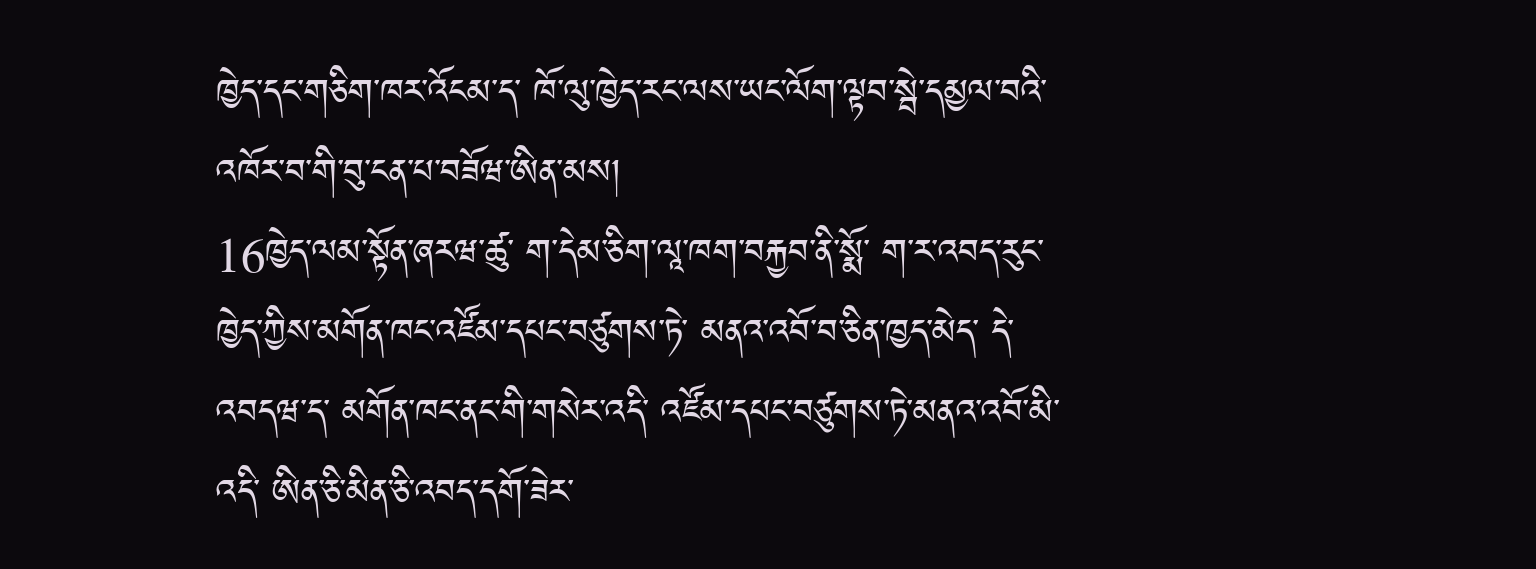ཁྱེད་དང་གཅིག་ཁར་འོངམ་ད་ ཁོ་ལུ་ཁྱེད་རང་ལས་ཡང་ལོག་ལྟབ་སྦེ་དམྱལ་བའི་འཁོར་བ་གི་བུ་ངན་པ་བཟོཝ་ཨིན་མས།
16ཁྱེད་ལམ་སྟོན་ཞརཝ་ཚུ་ ག་དེམ་ཅིག་ལཱ་ཁག་བརྐྱབ་ནི་སྨོ་ ག་ར་འབད་རུང་ ཁྱེད་ཀྱིས་མགོན་ཁང་འཛོམ་དཔང་བཙུགས་ཏེ་ མནའ་འབོ་བ་ཅིན་ཁྱད་མེད་ དེ་འབདཝ་ད་ མགོན་ཁང་ནང་གི་གསེར་འདི་ འཛོམ་དཔང་བཙུགས་ཏེ་མནའ་འབོ་མི་འདི་ ཨིན་ཅི་མིན་ཅི་འབད་དགོ་ཟེར་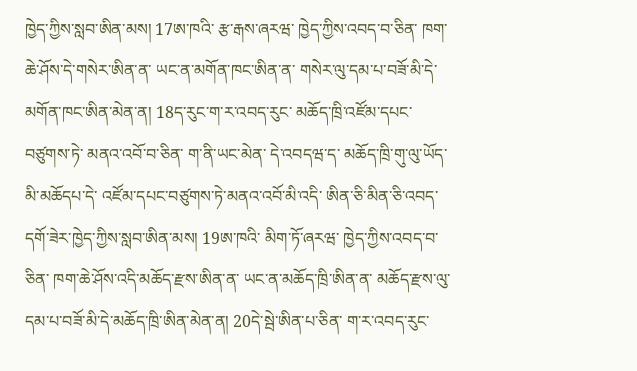ཁྱེད་ཀྱིས་སླབ་ཨིན་མས། 17ཨ་ཁའི་ རྩ་རྒས་ཞརཝ་ ཁྱེད་ཀྱིས་འབད་བ་ཅིན་ ཁག་ཆེ་ཤོས་དེ་གསེར་ཨིན་ན་ ཡང་ན་མགོན་ཁང་ཨིན་ན་ གསེར་ལུ་དམ་པ་བཟོ་མི་དེ་མགོན་ཁང་ཨིན་མེན་ན། 18ད་རུང་ག་ར་འབད་རུང་ མཆོད་ཁྲི་འཛོམ་དཔང་བཙུགས་ཏེ་ མནའ་འབོ་བ་ཅིན་ ག་ནི་ཡང་མེན་ དེ་འབདཝ་ད་ མཆོད་ཁྲི་གུ་ལུ་ཡོད་མི་མཆོདཔ་དེ་ འཛོམ་དཔང་བཙུགས་ཏེ་མནའ་འབོ་མི་འདི་ ཨིན་ཅི་མིན་ཅི་འབད་དགོ་ཟེར་ཁྱེད་ཀྱིས་སླབ་ཨིན་མས། 19ཨ་ཁའི་ མིག་ཏོ་ཞརཝ་ ཁྱེད་ཀྱིས་འབད་བ་ཅིན་ ཁག་ཆེ་ཤོས་འདི་མཆོད་རྫས་ཨིན་ན་ ཡང་ན་མཆོད་ཁྲི་ཨིན་ན་ མཆོད་རྫས་ལུ་དམ་པ་བཟོ་མི་དེ་མཆོད་ཁྲི་ཨིན་མེན་ན། 20དེ་སྦེ་ཨིན་པ་ཅིན་ ག་ར་འབད་རུང་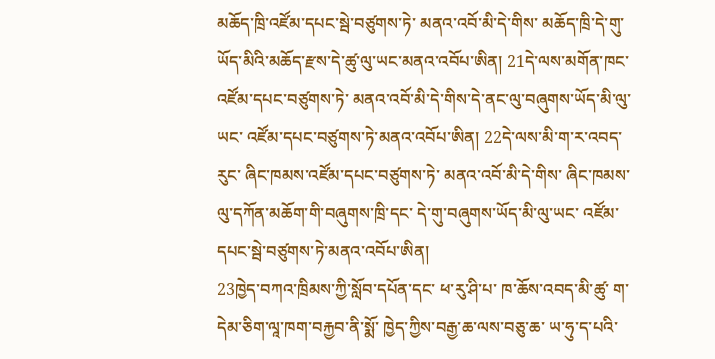མཆོད་ཁྲི་འཛོམ་དཔང་སྦེ་བཙུགས་ཏེ་ མནའ་འབོ་མི་དེ་གིས་ མཆོད་ཁྲི་དེ་གུ་ཡོད་མིའི་མཆོད་རྫས་དེ་ཚུ་ལུ་ཡང་མནའ་འབོཔ་ཨིན། 21དེ་ལས་མགོན་ཁང་འཛོམ་དཔང་བཙུགས་ཏེ་ མནའ་འབོ་མི་དེ་གིས་དེ་ནང་ལུ་བཞུགས་ཡོད་མི་ལུ་ཡང་ འཛོམ་དཔང་བཙུགས་ཏེ་མནའ་འབོཔ་ཨིན། 22དེ་ལས་མི་ག་ར་འབད་རུང་ ཞིང་ཁམས་འཛོམ་དཔང་བཙུགས་ཏེ་ མནའ་འབོ་མི་དེ་གིས་ ཞིང་ཁམས་ལུ་དཀོན་མཆོག་གི་བཞུགས་ཁྲི་དང་ དེ་གུ་བཞུགས་ཡོད་མི་ལུ་ཡང་ འཛོམ་དཔང་སྦེ་བཙུགས་ཏེ་མནའ་འབོཔ་ཨིན།
23ཁྱེད་བཀའ་ཁྲིམས་ཀྱི་སློབ་དཔོན་དང་ ཕ་རུ་ཤི་པ་ ཁ་ཆོས་འབད་མི་ཚུ་ ག་དེམ་ཅིག་ལཱ་ཁག་བརྐྱབ་ནི་སྨོ་ ཁྱེད་ཀྱིས་བརྒྱ་ཆ་ལས་བཅུ་ཆ་ ཡ་ཧུ་ད་པའི་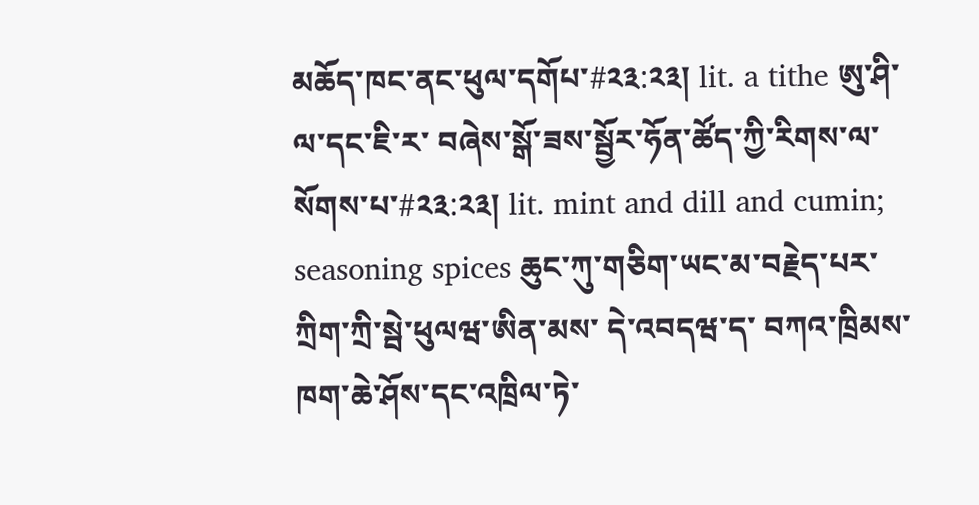མཆོད་ཁང་ནང་ཕུལ་དགོཔ་#༢༣:༢༣། lit. a tithe ཨུ་ཤི་ལ་དང་ཇི་ར་ བཞེས་སྒོ་ཟས་སྦྱོར་ཧོན་ཚོད་ཀྱི་རིགས་ལ་སོགས་པ་#༢༣:༢༣། lit. mint and dill and cumin; seasoning spices ཆུང་ཀུ་གཅིག་ཡང་མ་བརྗེད་པར་ཀྲིག་ཀྲི་སྦེ་ཕུལཝ་ཨིན་མས་ དེ་འབདཝ་ད་ བཀའ་ཁྲིམས་ཁག་ཆེ་ཤོས་དང་འཁྲིལ་ཏེ་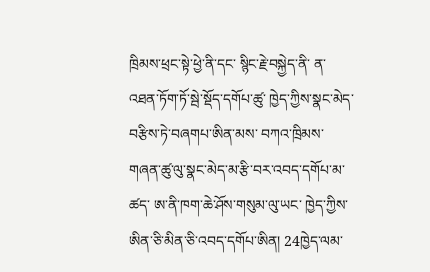ཁྲིམས་ཕྲང་སྟེ་ཕྱེ་ནི་དང་ སྙིང་རྗེ་བསྐྱེད་ནི་ ན་འཐན་ཏོག་ཏོ་སྦེ་སྡོད་དགོཔ་ཚུ་ ཁྱེད་ཀྱིས་སྣང་མེད་བརྩིས་ཏེ་བཞགཔ་ཨིན་མས་ བཀའ་ཁྲིམས་གཞན་ཚུ་ལུ་སྣང་མེད་མ་རྩི་བར་འབད་དགོཔ་མ་ཚད་ ཨ་ནི་ཁག་ཆེ་ཤོས་གསུམ་ལུ་ཡང་ ཁྱེད་ཀྱིས་ཨིན་ཅི་མིན་ཅི་འབད་དགོཔ་ཨིན། 24ཁྱེད་ལམ་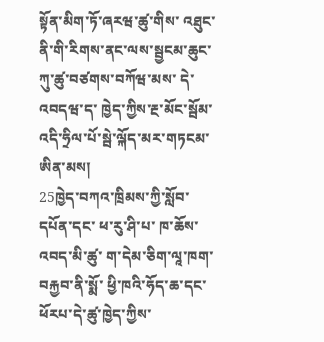སྟོན་མིག་ཏོ་ཞརཝ་ཚུ་གིས་ འཐུང་ནི་གི་རིགས་ནང་ལས་སྦྱངམ་ཆུང་ཀུ་ཚུ་བཙགས་བཀོཝ་མས་ དེ་འབདཝ་ད་ ཁྱེད་ཀྱིས་རྔ་མོང་སྦོམ་འདི་ཧྲིལ་པོ་སྦེ་ལྐོད་མར་གཏངམ་ཨིན་མས།
25ཁྱེད་བཀའ་ཁྲིམས་ཀྱི་སློབ་དཔོན་དང་ ཕ་རུ་ཤི་པ་ ཁ་ཆོས་འབད་མི་ཚུ་ ག་དེམ་ཅིག་ལཱ་ཁག་བརྐྱབ་ནི་སྨོ་ ཕྱི་ཁའི་ཧོད་ཆ་དང་ཕོརཔ་དེ་ཚུ་ཁྱེད་ཀྱིས་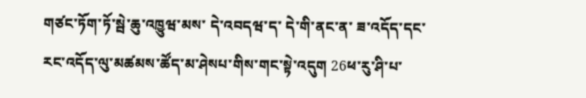གཙང་ཏོག་ཏོ་སྦེ་ཆུ་འཁྱུཝ་མས་ དེ་འབདཝ་ད་ དེ་གི་ནང་ན་ ཟ་འདོད་དང་རང་འདོད་ལུ་མཚམས་ཚོད་མ་ཤེསཔ་གིས་གང་སྟེ་འདུག 26ཕ་རུ་ཤི་པ་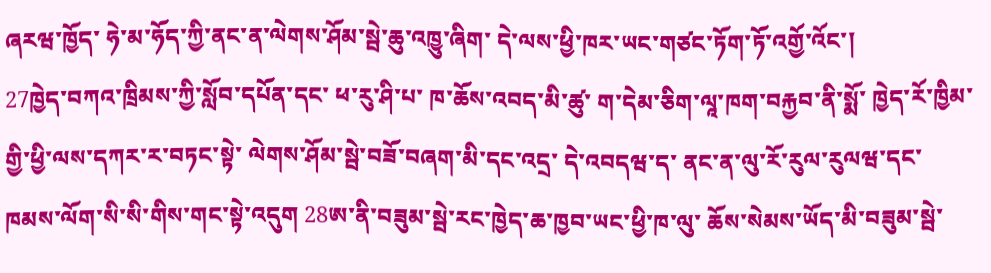ཞརཝ་ཁྱོད་ ཧེ་མ་ཧོད་ཀྱི་ནང་ན་ལེགས་ཤོམ་སྦེ་ཆུ་འཁྱུ་ཞིག་ དེ་ལས་ཕྱི་ཁར་ཡང་གཙང་ཏོག་ཏོ་འགྱོ་འོང་།
27ཁྱེད་བཀའ་ཁྲིམས་ཀྱི་སློབ་དཔོན་དང་ ཕ་རུ་ཤི་པ་ ཁ་ཆོས་འབད་མི་ཚུ་ ག་དེམ་ཅིག་ལཱ་ཁག་བརྐྱབ་ནི་སྨོ་ ཁྱེད་རོ་ཁྱིམ་གྱི་ཕྱི་ལས་དཀར་ར་བཏང་སྟེ་ ལེགས་ཤོམ་སྦེ་བཟོ་བཞག་མི་དང་འདྲ་ དེ་འབདཝ་ད་ ནང་ན་ལུ་རོ་རུལ་རུལཝ་དང་ ཁམས་ལོག་སི་སི་གིས་གང་སྟེ་འདུག 28ཨ་ནི་བཟུམ་སྦེ་རང་ཁྱེད་ཆ་ཁྱབ་ཡང་ཕྱི་ཁ་ལུ་ ཆོས་སེམས་ཡོད་མི་བཟུམ་སྦེ་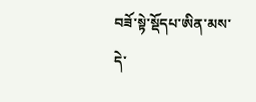བཟོ་སྟེ་སྡོདཔ་ཨིན་མས་ དེ་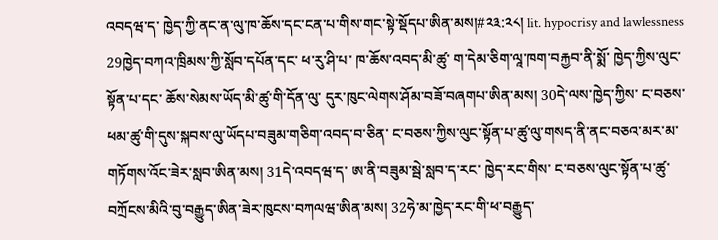འབདཝ་ད་ ཁྱེད་ཀྱི་ནང་ན་ལུ་ཁ་ཆོས་དང་ངན་པ་གིས་གང་སྟེ་སྡོདཔ་ཨིན་མས།#༢༣:༢༨། lit. hypocrisy and lawlessness
29ཁྱེད་བཀའ་ཁྲིམས་ཀྱི་སློབ་དཔོན་དང་ ཕ་རུ་ཤི་པ་ ཁ་ཆོས་འབད་མི་ཚུ་ ག་དེམ་ཅིག་ལཱ་ཁག་བརྐྱབ་ནི་སྨོ་ ཁྱེད་ཀྱིས་ལུང་སྟོན་པ་དང་ ཆོས་སེམས་ཡོད་མི་ཚུ་གི་དོན་ལུ་ དུར་ཁུང་ལེགས་ཤོམ་བཟོ་བཞགཔ་ཨིན་མས། 30དེ་ལས་ཁྱེད་ཀྱིས་ ང་བཅས་ཕམ་ཚུ་གི་དུས་སྐབས་ལུ་ཡོདཔ་བཟུམ་གཅིག་འབད་བ་ཅིན་ ང་བཅས་ཀྱིས་ལུང་སྟོན་པ་ཚུ་ལུ་གསད་ནི་ནང་བཅའ་མར་མ་གཏོགས་འོང་ཟེར་སླབ་ཨིན་མས། 31དེ་འབདཝ་ད་ ཨ་ནི་བཟུམ་སྦེ་སླབ་ད་རང་ ཁྱེད་རང་གིས་ ང་བཅས་ལུང་སྟོན་པ་ཚུ་བཀྲོངས་མིའི་བུ་བརྒྱུད་ཨིན་ཟེར་ཁུངས་བཀལཝ་ཨིན་མས། 32ཧེ་མ་ཁྱེད་རང་གི་ཕ་བརྒྱུད་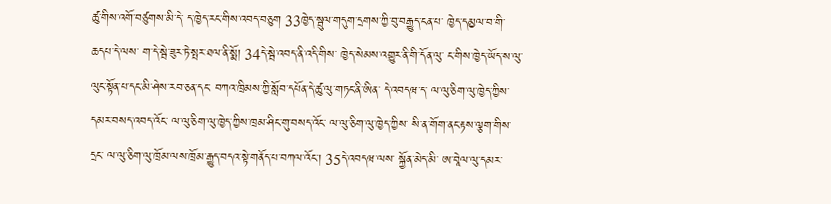ཚུ་གིས་འགོ་བཙུགས་མི་དེ་ ད་ཁྱེད་རང་གིས་འབད་བཅུག 33ཁྱེད་སྦུལ་གདུག་དྲགས་ཀྱི་བུ་བརྒྱུད་ངན་པ་ ཁྱེད་དམྱལ་བ་གི་ཆདཔ་དེ་ལས་ ག་དེ་སྦེ་ཟུར་ཏེ་སྤར་ཐལ་ནི་སྨོ། 34དེ་སྦེ་འབད་ནི་འདི་གིས་ ཁྱེད་སེམས་འགྱུར་ནི་གི་དོན་ལུ་ ང་གིས་ཁྱེད་ཡོད་ས་ལུ་ལུང་སྟོན་པ་དང་མི་ཤེས་རབ་ཅན་དང་ བཀའ་ཁྲིམས་ཀྱི་སློབ་དཔོན་དེ་ཚུ་ལུ་གཏང་ནི་ཨིན་ དེ་འབདཝ་ད་ ལ་ལུ་ཅིག་ལུ་ཁྱེད་ཀྱིས་དམར་བསད་འབད་འོང་ ལ་ལུ་ཅིག་ལུ་ཁྱེད་ཀྱིས་ཁྲམ་ཤིང་གུ་བསད་འོང་ ལ་ལུ་ཅིག་ལུ་ཁྱེད་ཀྱིས་ སི་ན་གོག་ནང་རྟས་ལྕག་གིས་དྲང་ ལ་ལུ་ཅིག་ལུ་ཁྲོམ་ལས་ཁྲོམ་རྒྱུད་བདའ་སྟེ་གནོད་པ་བཀལ་འོང་། 35དེ་འབདཝ་ལས་ སྐྱོན་མེད་མི་ ཨ་བཱེལ་ལུ་དམར་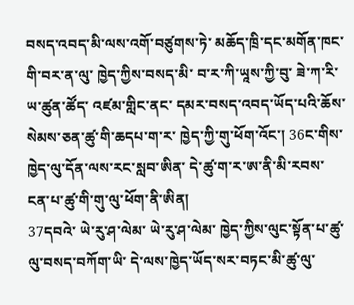བསད་འབད་མི་ལས་འགོ་བཙུགས་ཏེ་ མཆོད་ཁྲི་དང་མགོན་ཁང་གི་བར་ན་ལུ་ ཁྱེད་ཀྱིས་བསད་མི་ བ་ར་ཀི་ཡཱས་ཀྱི་བུ་ ཟེ་ཀ་རི་ཡ་ཚུན་ཚོད་ འཛམ་གླིང་ནང་ དམར་བསད་འབད་ཡོད་པའི་ཆོས་སེམས་ཅན་ཚུ་གི་ཆདཔ་ག་ར་ ཁྱེད་ཀྱི་གུ་ཕོག་འོང་། 36ང་གིས་ཁྱེད་ལུ་དོན་ལས་རང་སླབ་ཨིན་ དེ་ཚུ་ག་ར་ཨ་ནི་མི་རབས་ངན་པ་ཚུ་གི་གུ་ལུ་ཕོག་ནི་ཨིན།
37དབའེ་ ཡེ་རུ་ཤ་ལེམ་ ཡེ་རུ་ཤ་ལེམ་ ཁྱེད་ཀྱིས་ལུང་སྟོན་པ་ཚུ་ལུ་བསད་བཀོག་ཡི་ དེ་ལས་ཁྱེད་ཡོད་སར་བཏང་མི་ཚུ་ལུ་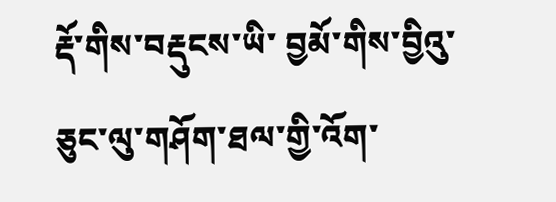རྡོ་གིས་བརྡུངས་ཡི་ བྱམོ་གིས་བྱིའུ་ཅུང་ལུ་གཤོག་ཐལ་གྱི་འོག་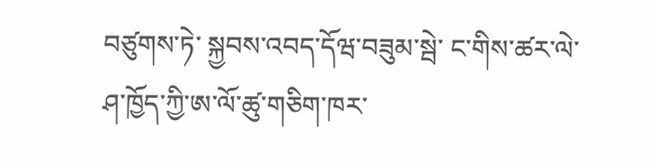བཙུགས་ཏེ་ སྐྱབས་འབད་དོཝ་བཟུམ་སྦེ་ ང་གིས་ཚར་ལེ་ཤ་ཁྱོད་ཀྱི་ཨ་ལོ་ཚུ་གཅིག་ཁར་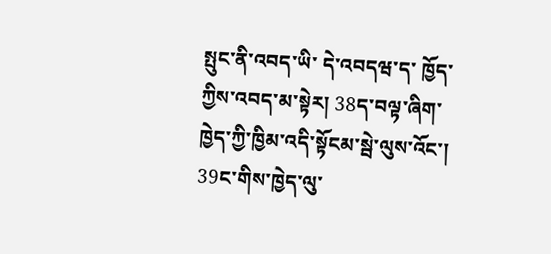སྤུང་ནི་འབད་ཡི་ དེ་འབདཝ་ད་ ཁྱོད་ཀྱིས་འབད་མ་སྟེར། 38ད་བལྟ་ཞིག་ ཁྱེད་ཀྱི་ཁྱིམ་འདི་སྟོངམ་སྦེ་ལུས་འོང་། 39ང་གིས་ཁྱེད་ལུ་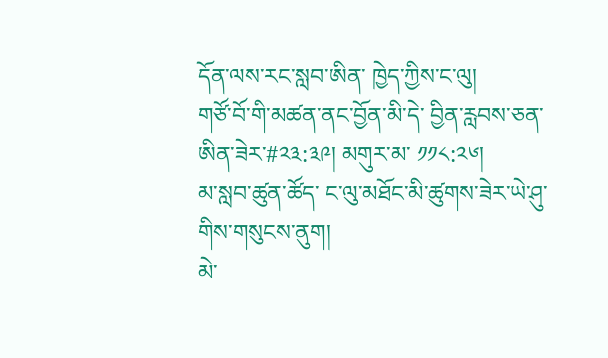དོན་ལས་རང་སླབ་ཨིན་ ཁྱེད་ཀྱིས་ང་ལུ།
གཙོ་བོ་གི་མཚན་ནང་བྱོན་མི་དེ་ བྱིན་རླབས་ཅན་ཨིན་ཟེར་#༢༣:༣༩། མགུར་མ་ ༡༡༨:༢༦།
མ་སླབ་ཚུན་ཚོད་ ང་ལུ་མཐོང་མི་ཚུགས་ཟེར་ཡེ་ཤུ་གིས་གསུངས་ནུག།
མེ་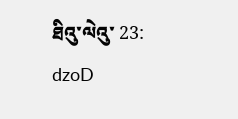ཐིའུ་ལེའུ་ 23: dzoD